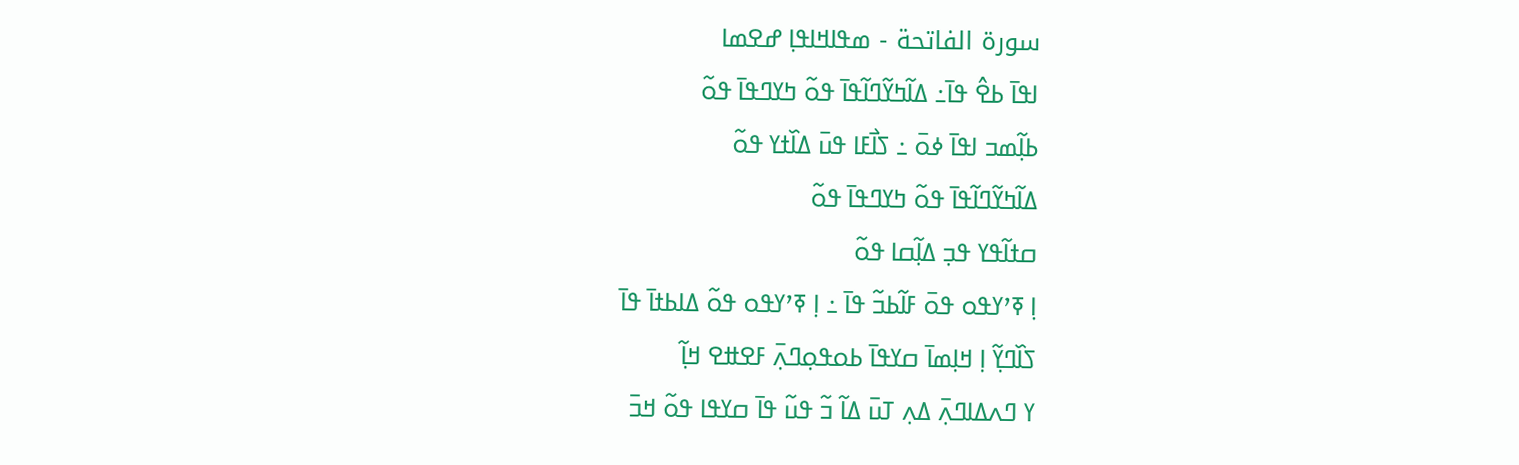سورة الفاتحة - ߘߟߊߞߊߟߊ߲ ߝߐߘߊ
ߊߟߊ߫ ߕߐ߮ ߟߊ߫߸ ߡߊ߬ߤߌ߬ߣߊ߬ߟߊ߫ ߟߋ߬ ߤߌߣߟߊ߫ ߟߋ߬
ߕߊ߲߬ߘߏ ߊߟߊ߫ ߦߋ߫ ߸ ߖߊ߯ߓߊ ߟߎ߫ ߡߊ߰ߙߌ ߟߋ߬
ߡߊ߬ߤߌ߬ߣߊ߬ߟߊ߫ ߟߋ߬ ߤߌߣߟߊ߫ ߟߋ߬
ߛߙߊ߬ߟߌ ߟߏ߲ ߡߊ߲߬ߛߊ ߟߋ߬
ߊ߲ ߧߴߌߟߋ ߟߋ߫ ߓߊ߬ߕߏ߬ ߟߊ߫ ߸ ߊ߲ ߧߴߌߟߋ ߟߋ߬ ߡߊߕߙߊ߫ ߟߊ߫
ߖߊ߰ߣߌ߲߬ ߊ߲ ߞߊ߲ߘߊ߫ ߛߌߟߊ߫ ߕߋߟߋ߲ߣߍ߲߫ ߓߐߚߐ ߞߊ߲߬
ߌ ߣߍߡߊߣߍ߲߫ ߡߍ߲ ߠߎ߫ ߡߊ߬ ߏ߬ ߟߎ߬ ߟߊ߫ ߛߌߟߊ ߟߋ߬ ߞߏ߫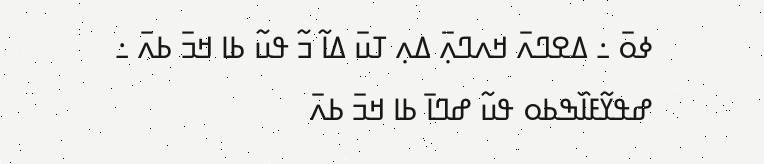ߦߋ߫ ߸ ߡߐߣߍ߫ ߞߍߣߍ߲߫ ߡߍ߲ ߠߎ߫ ߡߊ߬ ߏ߬ ߟߎ߬ ߕߊ ߞߏ߫ ߕߍ߫ ߸ ߝߟߌ߬ߓߊ߰ߒߕߋ ߟߎ߬ ߝߣߊ߫ ߕߊ ߞߏ߫ ߕߍ߫